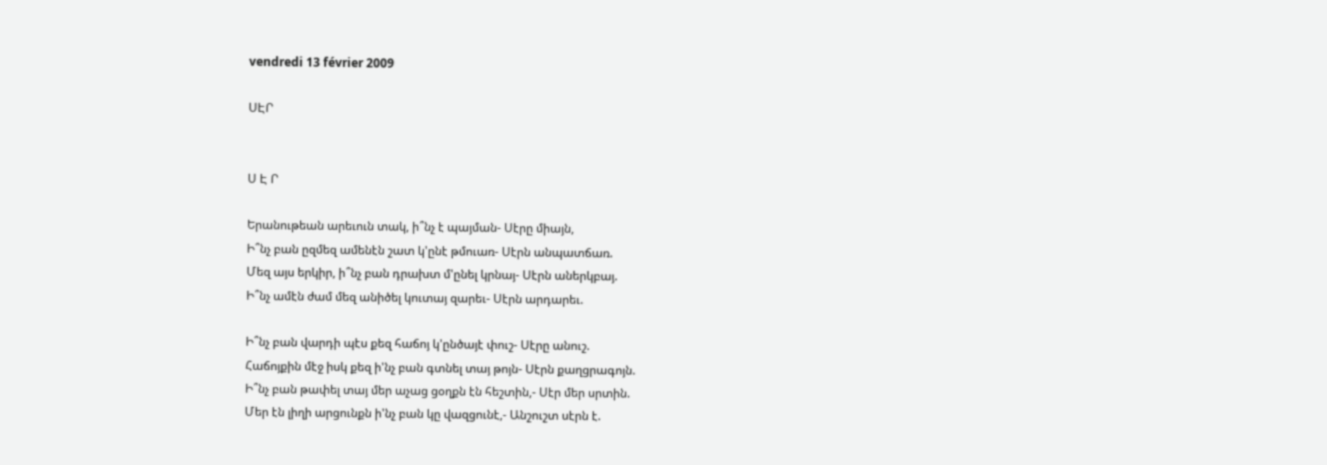vendredi 13 février 2009

ՍԷՐ


Ս Է Ր

Երանութեան արեւուն տակ, ի՞նչ է պայման- Սէրը միայն,
Ի՞նչ բան ըզմեզ ամենէն շատ կ'ընէ թմուառ- Սէրն անպատճառ.
Մեզ այս երկիր, ի՞նչ բան դրախտ մ'ընել կրնայ- Սէրն աներկբայ.
Ի՞նչ ամէն ժամ մեզ անիծել կուտայ զարեւ- Սէրն արդարեւ.

Ի՞նչ բան վարդի պէս քեզ հաճոյ կ'ընծայէ փուշ- Սէրը անուշ.
Հաճոյքին մէջ իսկ քեզ ի'նչ բան գտնել տայ թոյն- Սէրն քաղցրագոյն.
Ի՞նչ բան թափել տայ մեր աչաց ցօղքն էն հեշտին,- Սէր մեր սրտին.
Մեր էն լիղի արցունքն ի'նչ բան կը վազցունէ,- Անշուշտ սէրն է.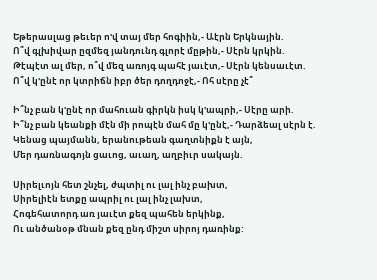Եթերասլաց թեւեր ո'վ տայ մեր հոգիին,- Աէրն Երկնային.
Ո՞վ գլխիվար ըզմեզ յանդունդ գլորէ մըթին,- Սէրն կրկին.
Թէպէտ ալ մեր, ո՞վ մեզ առոյգ պահէ յաւէտ,- Սէրն կենսաւէտ.
Ո՞վ կ'ընէ որ կտրիճն իբր ծեր դողդոջէ,- Ոհ սէրը չէ՞

Ի՞նչ բան կ'ընէ որ մահուան գիրկն իսկ կ'ապրի,- Սէրը արի.
Ի՞նչ բան կեանքի մէն մի րոպէն մահ մը կ'ընէ,- Դարձեալ սէրն է.
Կենաց պայմանն, երանութեան գաղտնիքն է այն,
Մեր դառնագոյն ցաւոց, աւաղ, աղբիւր սակայն.

Սիրելւոյն հետ շնչել, ժպտիլ ու լալ ինչ բախտ,
Սիրելիէն ետքը ապրիլ ու լալ ինչ լախտ,
Հոգեհատորդ առ յաւէտ քեզ պահեն երկինք,
Ու անծանօթ մնան քեզ ընդ միշտ սիրոյ դառինք: